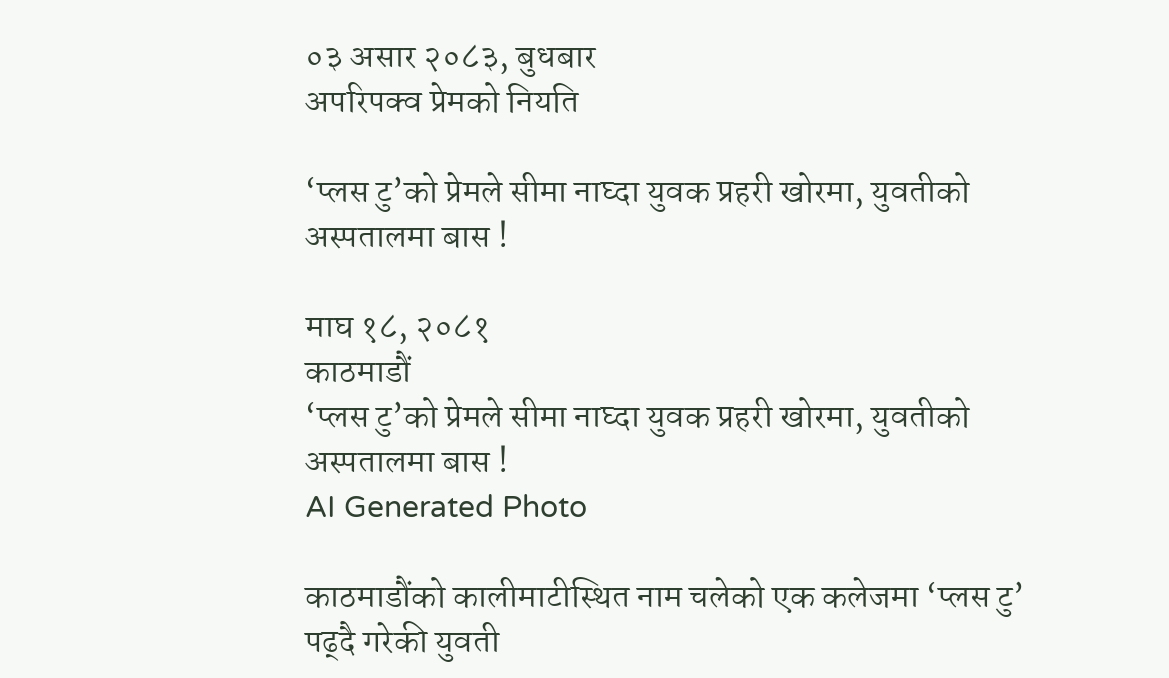०३ असार २०८३, बुधबार
अपरिपक्व प्रेमको नियति

‘प्लस टु’को प्रेमले सीमा नाघ्दा युवक प्रहरी खोरमा, युवतीको अस्पतालमा बास !

माघ १८, २०८१
काठमाडौं
‘प्लस टु’को प्रेमले सीमा नाघ्दा युवक प्रहरी खोरमा, युवतीको अस्पतालमा बास !
AI Generated Photo

काठमाडौंको कालीमाटीस्थित नाम चलेको एक कलेजमा ‘प्लस टु’ पढ्दै गरेकी युवती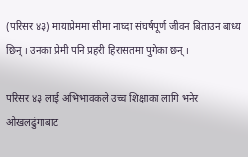(परिसर ४३) मायाप्रेममा सीमा नाघ्दा संघर्षपूर्ण जीवन बिताउन बाध्य छिन् । उनका प्रेमी पनि प्रहरी हिरासतमा पुगेका छन् ।

परिसर ४३ लाई अभिभावकले उच्च शिक्षाका लागि भनेर ओखलढुंगाबाट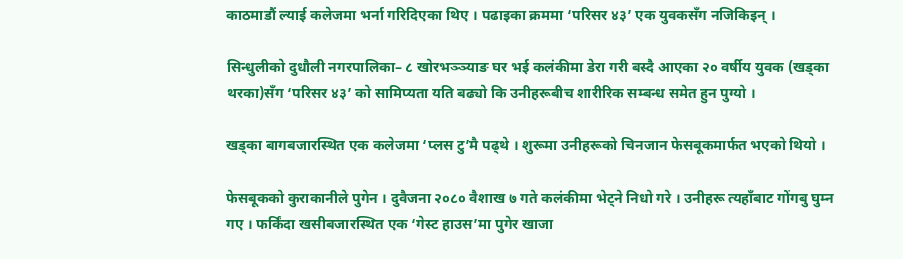काठमाडौं ल्याई कलेजमा भर्ना गरिदिएका थिए । पढाइका क्रममा ‘परिसर ४३’ एक युवकसँग नजिकिइन् ।

सिन्धुलीको दुधौली नगरपालिका– ८ खोरभञ्ञ्याङ घर भई कलंकीमा डेरा गरी बस्दै आएका २० वर्षीय युवक (खड्का थरका)सँग ‘परिसर ४३’ को सामिप्यता यति बढ्यो कि उनीहरूबीच शारीरिक सम्बन्ध समेत हुन पुग्यो ।

खड्का बागबजारस्थित एक कलेजमा ‘प्लस टु’मै पढ्थे । शुरूमा उनीहरूको चिनजान फेसबूकमार्फत भएको थियो ।

फेसबूकको कुराकानीले पुगेन । दुवैजना २०८० वैशाख ७ गते कलंकीमा भेट्ने निधो गरे । उनीहरू त्यहाँबाट गोंगबु घुम्न गए । फर्किंदा खसीबजारस्थित एक ‘गेस्ट हाउस’मा पुगेर खाजा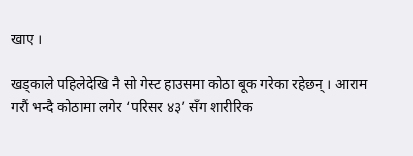खाए ।

खड्काले पहिलेदेखि नै सो गेस्ट हाउसमा कोठा बूक गरेका रहेछन् । आराम गरौं भन्दै कोठामा लगेर ‘परिसर ४३’ सँग शारीरिक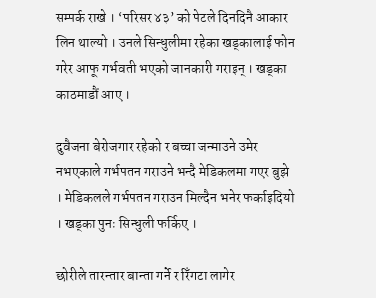सम्पर्क राखे । ‘परिसर ४३’ को पेटले दिनदिनै आकार लिन थाल्यो । उनले सिन्धुलीमा रहेका खड्कालाई फोन गरेर आफू गर्भवती भएको जानकारी गराइन् । खड्का काठमाडौं आए ।

दुवैजना बेरोजगार रहेको र बच्चा जन्माउने उमेर नभएकाले गर्भपतन गराउने भन्दै मेडिकलमा गएर बुझे । मेडिकलले गर्भपतन गराउन मिल्दैन भनेर फर्काइदियो । खड्का पुनः सिन्धुली फर्किए ।

छोरीले तारन्तार बान्ता गर्ने र रिँगटा लागेर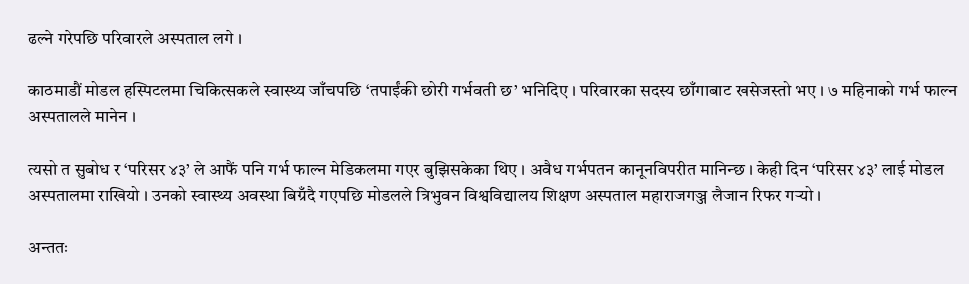ढल्ने गरेपछि परिवारले अस्पताल लगे ।

काठमाडौं मोडल हस्पिटलमा चिकित्सकले स्वास्थ्य जाँचपछि ‘तपाईंकी छोरी गर्भवती छ’ भनिदिए । परिवारका सदस्य छाँगाबाट खसेजस्तो भए । ७ महिनाको गर्भ फाल्न अस्पतालले मानेन ।

त्यसो त सुबोध र ‘परिसर ४३’ ले आफैं पनि गर्भ फाल्न मेडिकलमा गएर बुझिसकेका थिए । अवैध गर्भपतन कानूनविपरीत मानिन्छ । केही दिन ‘परिसर ४३’ लाई मोडल अस्पतालमा राखियो । उनको स्वास्थ्य अवस्था बिग्रँदै गएपछि मोडलले त्रिभुवन विश्वविद्यालय शिक्षण अस्पताल महाराजगञ्ज लैजान रिफर गर्‍यो ।

अन्ततः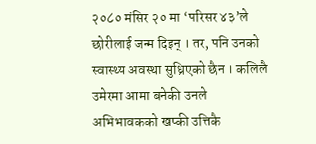२०८० मंसिर २० मा ‘परिसर ४३’ले छोरीलाई जन्म दिइन् । तर, पनि उनको स्वास्थ्य अवस्था सुध्रिएको छैन । कलिलै उमेरमा आमा बनेकी उनले अभिभावकको खप्की उत्तिकै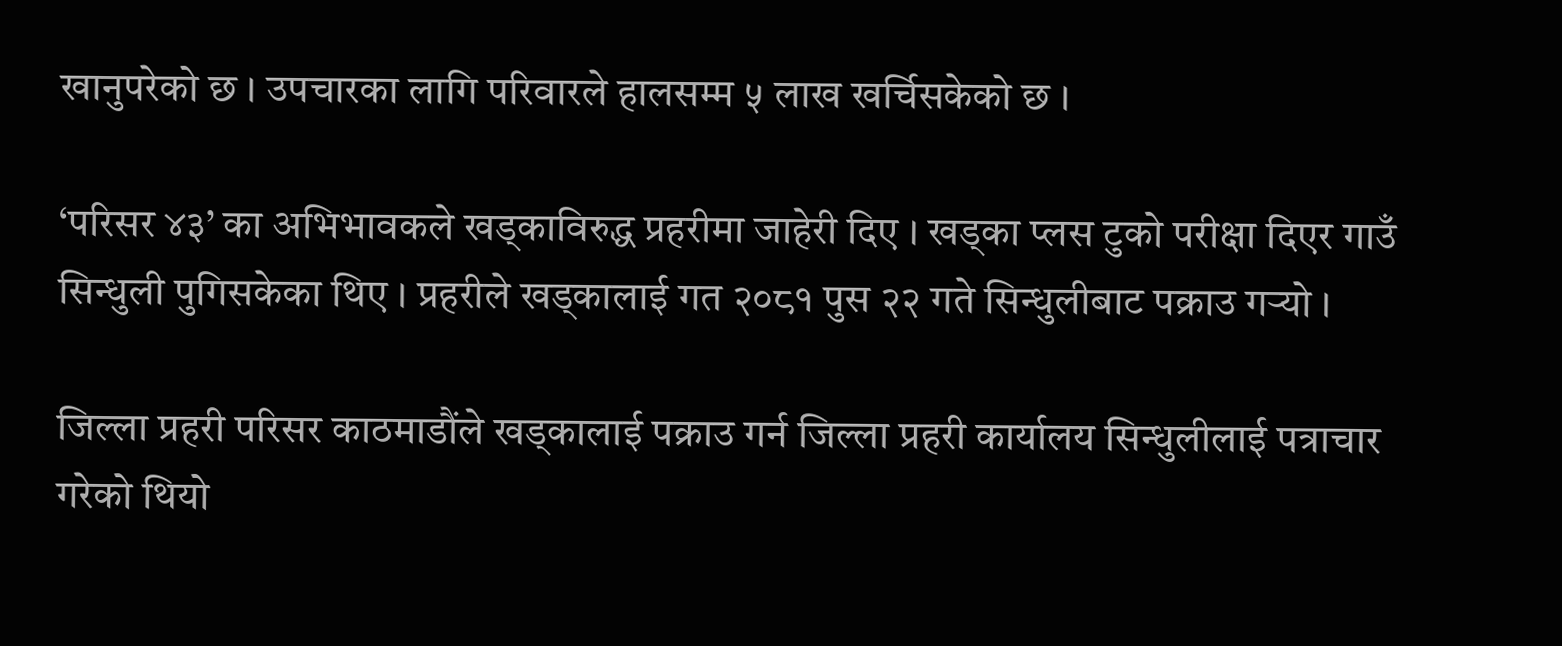खानुपरेको छ । उपचारका लागि परिवारले हालसम्म ५ लाख खर्चिसकेको छ ।

‘परिसर ४३’ का अभिभावकले खड्काविरुद्ध प्रहरीमा जाहेरी दिए । खड्का प्लस टुको परीक्षा दिएर गाउँ सिन्धुली पुगिसकेका थिए । प्रहरीले खड्कालाई गत २०८१ पुस २२ गते सिन्धुलीबाट पक्राउ गर्‍यो ।

जिल्ला प्रहरी परिसर काठमाडौंले खड्कालाई पक्राउ गर्न जिल्ला प्रहरी कार्यालय सिन्धुलीलाई पत्राचार गरेको थियो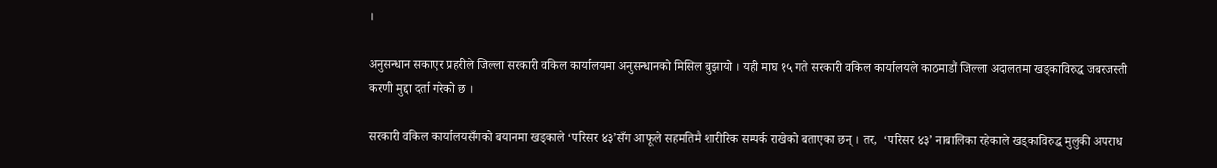।

अनुसन्धान सकाएर प्रहरीले जिल्ला सरकारी वकिल कार्यालयमा अनुसन्धानको मिसिल बुझायो । यही माघ १५ गते सरकारी वकिल कार्यालयले काठमाडौं जिल्ला अदालतमा खड्काविरुद्ध जबरजस्ती करणी मुद्दा दर्ता गरेको छ ।

सरकारी वकिल कार्यालयसँगको बयानमा खड्काले ‘परिसर ४३’सँग आफूले सहमतिमै शारीरिक सम्पर्क राखेको बताएका छन् । तर,  ‘परिसर ४३’ नाबालिका रहेकाले खड्काविरुद्ध मुलुकी अपराध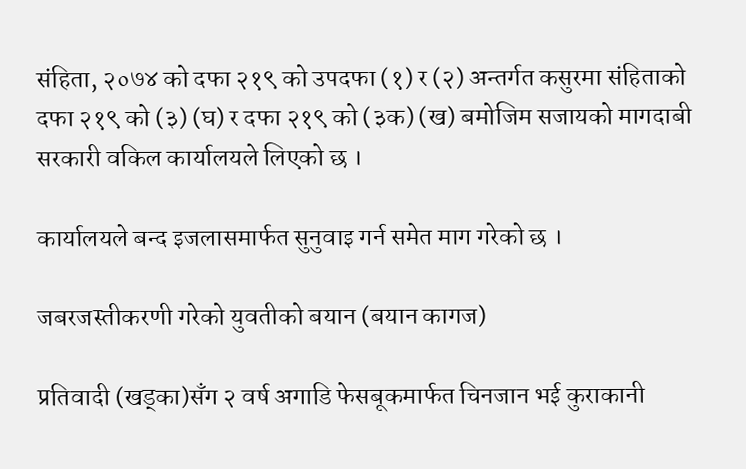संहिता, २०७४ को दफा २१९ को उपदफा (१) र (२) अन्तर्गत कसुरमा संहिताको दफा २१९ को (३) (घ) र दफा २१९ को (३क) (ख) बमोजिम सजायको मागदाबी सरकारी वकिल कार्यालयले लिएको छ ।

कार्यालयले बन्द इजलासमार्फत सुनुवाइ गर्न समेत माग गरेको छ ।

जबरजस्तीकरणी गरेको युवतीको बयान (बयान कागज)

प्रतिवादी (खड्का)सँग २ वर्ष अगाडि फेसबूकमार्फत चिनजान भई कुराकानी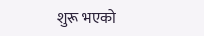शुरू भएको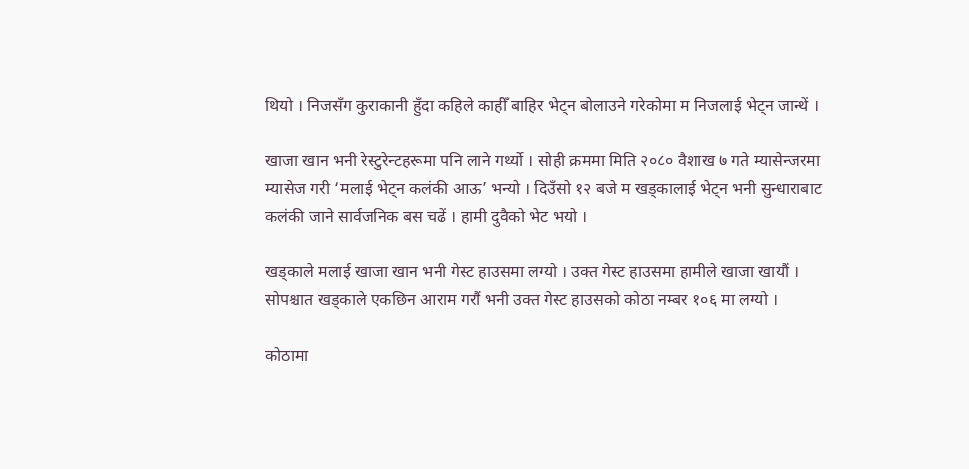थियो । निजसँग कुराकानी हुँदा कहिले काहीँ बाहिर भेट्न बोलाउने गरेकोमा म निजलाई भेट्न जान्थें ।

खाजा खान भनी रेस्टुरेन्टहरूमा पनि लाने गर्थ्यो । सोही क्रममा मिति २०८० वैशाख ७ गते म्यासेन्जरमा म्यासेज गरी ‘मलाई भेट्न कलंकी आऊ’ भन्यो । दिउँसो १२ बजे म खड्कालाई भेट्न भनी सुन्धाराबाट कलंकी जाने सार्वजनिक बस चढें । हामी दुवैको भेट भयो ।

खड्काले मलाई खाजा खान भनी गेस्ट हाउसमा लग्यो । उक्त गेस्ट हाउसमा हामीले खाजा खायौं । सोपश्चात खड्काले एकछिन आराम गरौं भनी उक्त गेस्ट हाउसको कोठा नम्बर १०६ मा लग्यो ।

कोठामा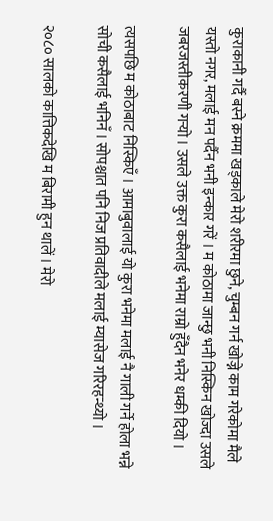कुराकानी गर्दै बस्ने क्रममा खड्काले मेरो शरीरमा छुने, चुम्बन गर्न खोज्ने काम गरेकोमा मैले यस्तो नगर, मलाई मन पर्दैन भनी इन्कार गरें । म कोठामा जान्छु भनी निस्किन खोज्दा उसले जबरजस्तीकरणी गर्‍यो । उसले उक्त कुरा कसैलाई भनेमा राम्रो हुँदैन भनेर धम्की दियो ।

त्यसपछि म कोठाबाट निस्किएँ । आमाबुवालाई यो कुरा भनेमा मलाई नै गाली गर्ने होला भन्ने सोची कसैलाई भनिनँ । सोपश्चात पनि निज प्रतिवादीले मलाई म्यासेज गरिरहन्थ्यो ।

२०८० सालको कात्तिकदेखि म बिरामी हुन थालें । मेरो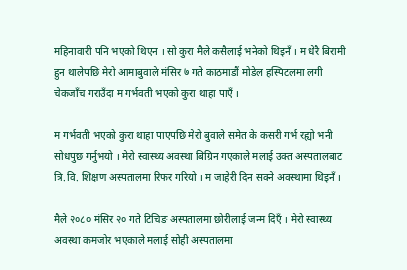महिनावारी पनि भएको थिएन । सो कुरा मैले कसैलाई भनेको थिइनँ । म धेरै बिरामी हुन थालेपछि मेरो आमाबुवाले मंसिर ७ गते काठमाडौं मोडेल हस्पिटलमा लगी चेकजाँच गराउँदा म गर्भवती भएको कुरा थाहा पाएँ ।

म गर्भवती भएको कुरा थाहा पाएपछि मेरो बुवाले समेत के कसरी गर्भ रह्यो भनी सोधपुछ गर्नुभयो । मेरो स्वास्थ्य अवस्था बिग्रिन गएकाले मलाई उक्त अस्पतालबाट त्रि.वि. शिक्षण अस्पतालमा रिफर गरियो । म जाहेरी दिन सक्ने अवस्थामा थिइनँ ।

मैले २०८० मंसिर २० गते टिचिङ अस्पतालमा छोरीलाई जन्म दिएँ । मेरो स्वास्थ्य अवस्था कमजोर भएकाले मलाई सोही अस्पतालमा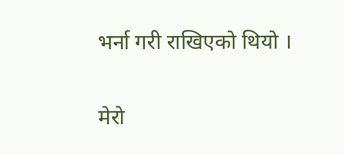भर्ना गरी राखिएको थियो ।

मेरो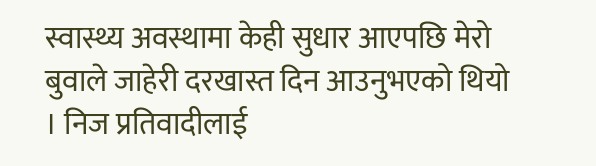स्वास्थ्य अवस्थामा केही सुधार आएपछि मेरो बुवाले जाहेरी दरखास्त दिन आउनुभएको थियो । निज प्रतिवादीलाई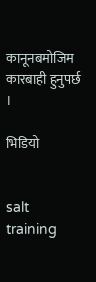कानूनबमोजिम कारबाही हुनुपर्छ ।

भिडियो


salt training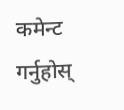कमेन्ट गर्नुहोस्